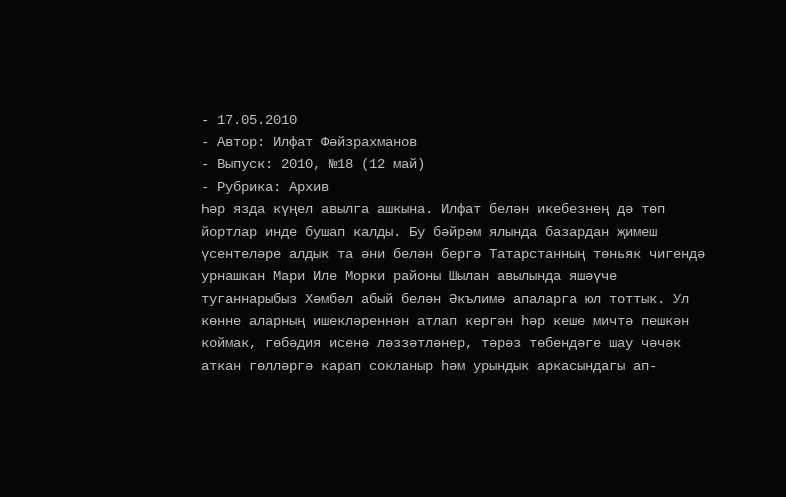- 17.05.2010
- Автор: Илфат Фәйзрахманов
- Выпуск: 2010, №18 (12 май)
- Рубрика: Архив
Һәр язда күңел авылга ашкына. Илфат белән икебезнең дә төп йортлар инде бушап калды. Бу бәйрәм ялында базардан җимеш үсентеләре алдык та әни белән бергә Татарстанның төньяк чигендә урнашкан Мари Иле Морки районы Шылан авылында яшәүче туганнарыбыз Хәмбәл абый белән Әкълимә апаларга юл тоттык. Ул көнне аларның ишекләреннән атлап кергән һәр кеше мичтә пешкән коймак, гөбәдия исенә ләззәтләнер, тәрәз төбендәге шау чәчәк аткан гөлләргә карап сокланыр һәм урындык аркасындагы ап-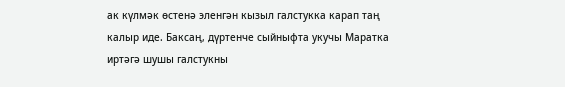ак күлмәк өстенә эленгән кызыл галстукка карап таң калыр иде. Баксаң, дүртенче сыйныфта укучы Маратка иртәгә шушы галстукны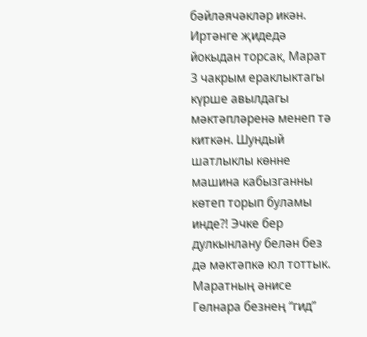бәйләячәкләр икән.
Иртәнге җидедә йокыдан торсак, Марат 3 чакрым ераклыктагы күрше авылдагы мәктәпләренә менеп тә киткән. Шундый шатлыклы көнне машина кабызганны көтеп торып буламы инде?! Эчке бер дулкынлану белән без дә мәктәпкә юл тоттык. Маратның әнисе Гөлнара безнең “гид”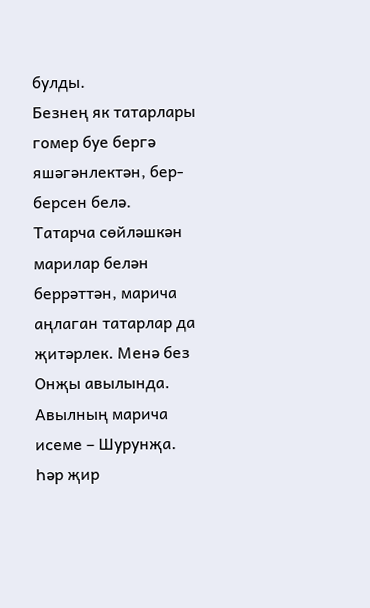булды.
Безнең як татарлары гомер буе бергә яшәгәнлектән, бер-берсен белә. Татарча сөйләшкән марилар белән беррәттән, марича аңлаган татарлар да җитәрлек. Менә без Онҗы авылында. Авылның марича исеме – Шурунҗа. Һәр җир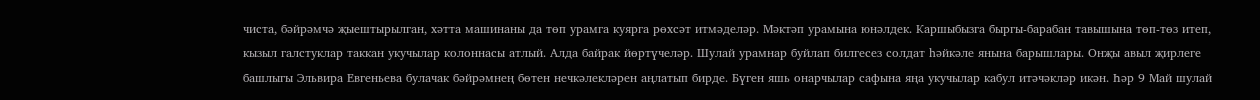чиста, бәйрәмчә җыештырылган, хәтта машинаны да төп урамга куярга рөхсәт итмәделәр. Мәктәп урамына юнәлдек. Каршыбызга быргы-барабан тавышына төп-төз итеп, кызыл галстуклар таккан укучылар колоннасы атлый. Алда байрак йөртүчеләр. Шулай урамнар буйлап билгесез солдат һәйкәле янына барышлары. Онҗы авыл җирлеге башлыгы Эльвира Евгеньева булачак бәйрәмнең бөтен нечкәлекләрен аңлатып бирде. Бүген яшь онарчылар сафына яңа укучылар кабул итәчәкләр икән. Һәр 9 Май шулай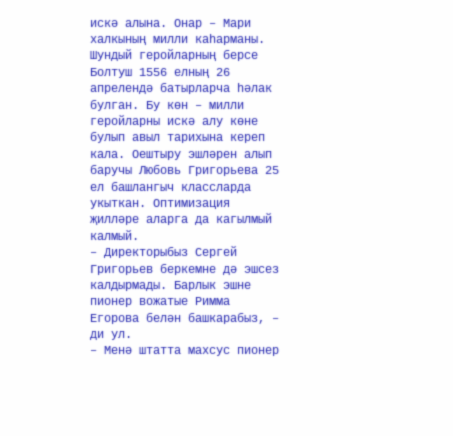искә алына. Онар – Мари халкының милли каһарманы. Шундый геройларның берсе Болтуш 1556 елның 26 апрелендә батырларча һәлак булган. Бу көн – милли геройларны искә алу көне булып авыл тарихына кереп кала. Оештыру эшләрен алып баручы Любовь Григорьева 25 ел башлангыч классларда укыткан. Оптимизация җилләре аларга да кагылмый калмый.
– Директорыбыз Сергей Григорьев беркемне дә эшсез калдырмады. Барлык эшне пионер вожатые Римма Егорова белән башкарабыз, – ди ул.
– Менә штатта махсус пионер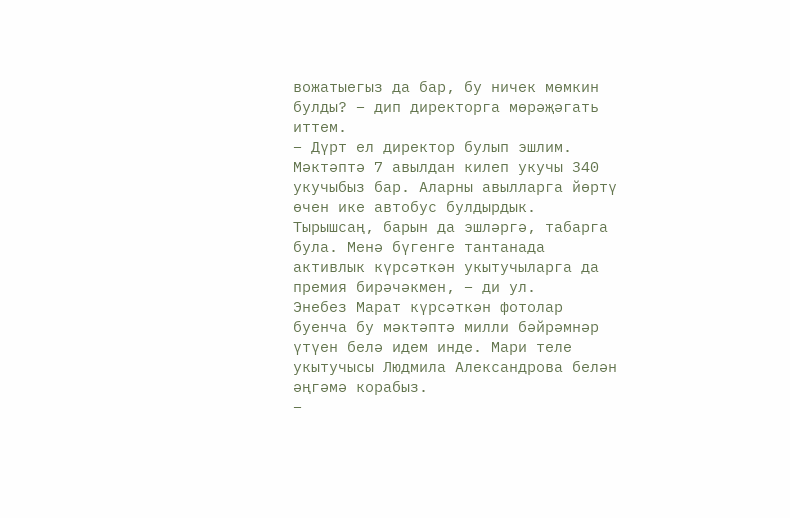вожатыегыз да бар, бу ничек мөмкин булды? – дип директорга мөрәҗәгать иттем.
– Дүрт ел директор булып эшлим. Мәктәптә 7 авылдан килеп укучы 340 укучыбыз бар. Аларны авылларга йөртү өчен ике автобус булдырдык. Тырышсаң, барын да эшләргә, табарга була. Менә бүгенге тантанада активлык күрсәткән укытучыларга да премия бирәчәкмен, – ди ул.
Энебез Марат күрсәткән фотолар буенча бу мәктәптә милли бәйрәмнәр үтүен белә идем инде. Мари теле укытучысы Людмила Александрова белән әңгәмә корабыз.
–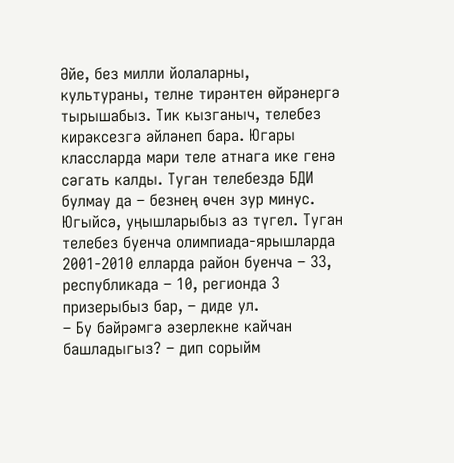Әйе, без милли йолаларны, культураны, телне тирәнтен өйрәнергә тырышабыз. Тик кызганыч, телебез кирәксезгә әйләнеп бара. Югары классларда мари теле атнага ике генә сәгать калды. Туган телебездә БДИ булмау да – безнең өчен зур минус. Югыйсә, уңышларыбыз аз түгел. Туган телебез буенча олимпиада-ярышларда 2001-2010 елларда район буенча – 33, республикада – 10, регионда 3 призерыбыз бар, – диде ул.
– Бу бәйрәмгә әзерлекне кайчан башладыгыз? – дип сорыйм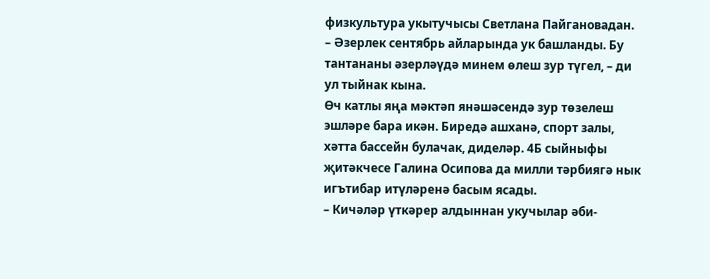физкультура укытучысы Светлана Пайгановадан.
– Әзерлек сентябрь айларында ук башланды. Бу тантананы әзерләүдә минем өлеш зур түгел, – ди ул тыйнак кына.
Өч катлы яңа мәктәп янәшәсендә зур төзелеш эшләре бара икән. Биредә ашханә, спорт залы, хәтта бассейн булачак, диделәр. 4Б сыйныфы җитәкчесе Галина Осипова да милли тәрбиягә нык игътибар итүләренә басым ясады.
– Кичәләр үткәрер алдыннан укучылар әби-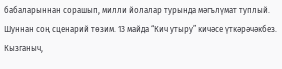бабаларыннан сорашып, милли йолалар турында мәгълүмат туплый. Шуннан соң сценарий төзим. 13 майда “Кич утыру” кичәсе үткәрәчәкбез. Кызганыч,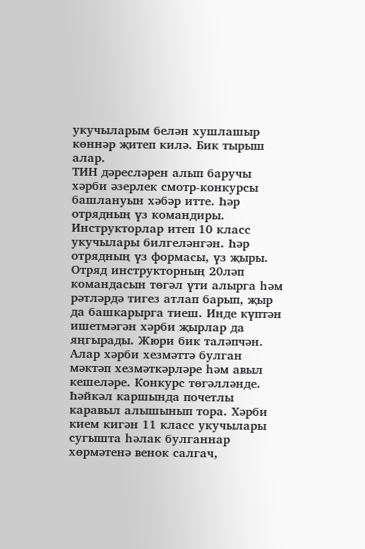укучыларым белән хушлашыр көннәр җитеп килә. Бик тырыш алар.
ТИН дәресләрен алып баручы хәрби әзерлек смотр-конкурсы башлануын хәбәр итте. Һәр отрядның үз командиры. Инструкторлар итеп 10 класс укучылары билгеләнгән. Һәр отрядның үз формасы, үз җыры. Отряд инструкторның 20ләп командасын төгәл үти алырга һәм рәтләрдә тигез атлап барып, җыр да башкарырга тиеш. Инде күптән ишетмәгән хәрби җырлар да яңгырады. Жюри бик таләпчән. Алар хәрби хезмәттә булган мәктәп хезмәткәрләре һәм авыл кешеләре. Конкурс төгәлләнде. Һәйкәл каршында почетлы каравыл алышынып тора. Хәрби кием кигән 11 класс укучылары сугышта һәлак булганнар хөрмәтенә венок салгач,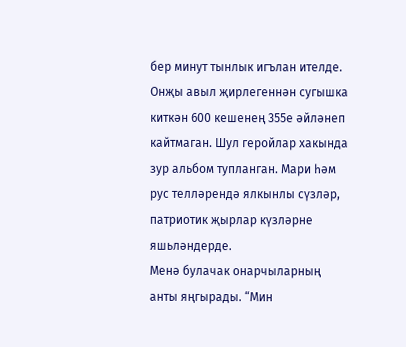бер минут тынлык игълан ителде. Онҗы авыл җирлегеннән сугышка киткән 600 кешенең 355е әйләнеп кайтмаган. Шул геройлар хакында зур альбом тупланган. Мари һәм рус телләрендә ялкынлы сүзләр, патриотик җырлар күзләрне яшьләндерде.
Менә булачак онарчыларның анты яңгырады. “Мин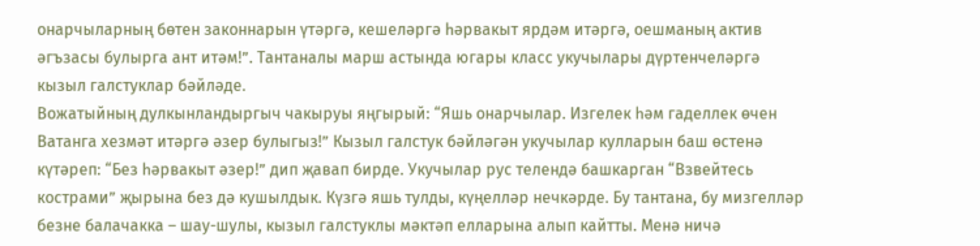онарчыларның бөтен законнарын үтәргә, кешеләргә һәрвакыт ярдәм итәргә, оешманың актив әгъзасы булырга ант итәм!”. Тантаналы марш астында югары класс укучылары дүртенчеләргә кызыл галстуклар бәйләде.
Вожатыйның дулкынландыргыч чакыруы яңгырый: “Яшь онарчылар. Изгелек һәм гаделлек өчен Ватанга хезмәт итәргә әзер булыгыз!” Кызыл галстук бәйләгән укучылар кулларын баш өстенә күтәреп: “Без һәрвакыт әзер!” дип җавап бирде. Укучылар рус телендә башкарган “Взвейтесь кострами” җырына без дә кушылдык. Күзгә яшь тулды, күңелләр нечкәрде. Бу тантана, бу мизгелләр безне балачакка – шау-шулы, кызыл галстуклы мәктәп елларына алып кайтты. Менә ничә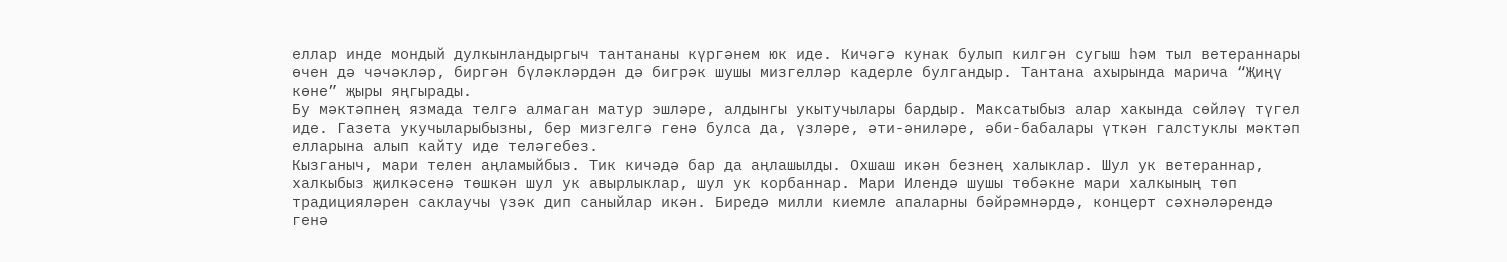еллар инде мондый дулкынландыргыч тантананы күргәнем юк иде. Кичәгә кунак булып килгән сугыш һәм тыл ветераннары өчен дә чәчәкләр, биргән бүләкләрдән дә бигрәк шушы мизгелләр кадерле булгандыр. Тантана ахырында марича “Җиңү көне” җыры яңгырады.
Бу мәктәпнең язмада телгә алмаган матур эшләре, алдынгы укытучылары бардыр. Максатыбыз алар хакында сөйләү түгел иде. Газета укучыларыбызны, бер мизгелгә генә булса да, үзләре, әти-әниләре, әби-бабалары үткән галстуклы мәктәп елларына алып кайту иде теләгебез.
Кызганыч, мари телен аңламыйбыз. Тик кичәдә бар да аңлашылды. Охшаш икән безнең халыклар. Шул ук ветераннар, халкыбыз җилкәсенә төшкән шул ук авырлыклар, шул ук корбаннар. Мари Илендә шушы төбәкне мари халкының төп традицияләрен саклаучы үзәк дип саныйлар икән. Биредә милли киемле апаларны бәйрәмнәрдә, концерт сәхнәләрендә генә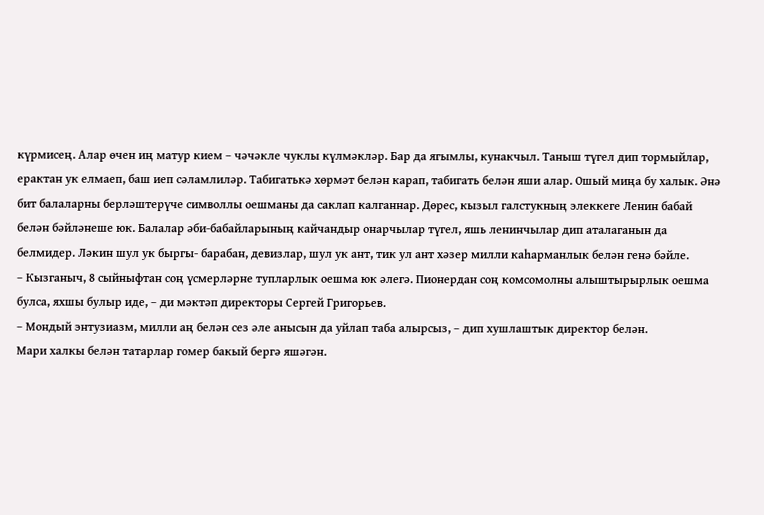күрмисең. Алар өчен иң матур кием – чәчәкле чуклы күлмәкләр. Бар да ягымлы, кунакчыл. Таныш түгел дип тормыйлар, ерактан ук елмаеп, баш иеп сәламлиләр. Табигатькә хөрмәт белән карап, табигать белән яши алар. Ошый миңа бу халык. Әнә бит балаларны берләштерүче символлы оешманы да саклап калганнар. Дөрес, кызыл галстукның элеккеге Ленин бабай белән бәйләнеше юк. Балалар әби-бабайларының кайчандыр онарчылар түгел, яшь ленинчылар дип аталаганын да белмидер. Ләкин шул ук быргы- барабан, девизлар, шул ук ант, тик ул ант хәзер милли каһарманлык белән генә бәйле.
– Кызганыч, 8 сыйныфтан соң үсмерләрне тупларлык оешма юк әлегә. Пионердан соң комсомолны алыштырырлык оешма булса, яхшы булыр иде, – ди мәктәп директоры Сергей Григорьев.
– Мондый энтузиазм, милли аң белән сез әле анысын да уйлап таба алырсыз, – дип хушлаштык директор белән.
Мари халкы белән татарлар гомер бакый бергә яшәгән.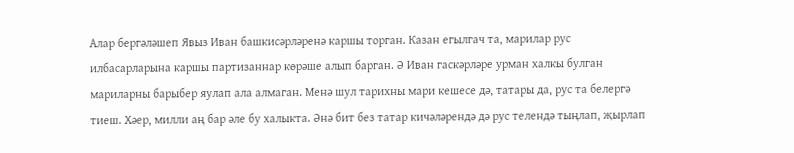Алар бергәләшеп Явыз Иван башкисәрләренә каршы торган. Казан егылгач та, марилар рус илбасарларына каршы партизаннар көрәше алып барган. Ә Иван гаскәрләре урман халкы булган мариларны барыбер яулап ала алмаган. Менә шул тарихны мари кешесе дә, татары да, рус та белергә тиеш. Хәер, милли аң бар әле бу халыкта. Әнә бит без татар кичәләрендә дә рус телендә тыңлап, җырлап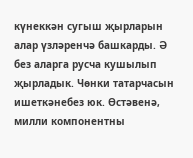күнеккән сугыш җырларын алар үзләренчә башкарды. Ә без аларга русча кушылып җырладык. Чөнки татарчасын ишеткәнебез юк. Өстәвенә, милли компонентны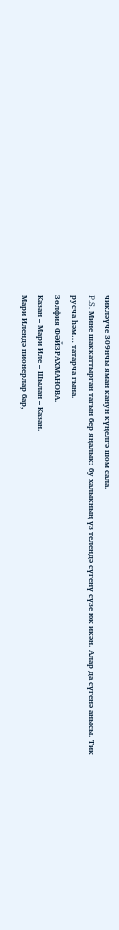чикләүче 309нчы яман канун күңелгә шом сала.
P.S. Мине шаккаттырган тагын бер яңалык: бу халыкның үз телендә сүгенү сүзе юк икән. Алар да сүгенә анысы. Тик русча һәм… татарча гына.
Зөлфия ФӘЙЗРАХМАНОВА.
Казан – Мари Иле – Шылан – Казан.
Мари Илендә пионерлар бар,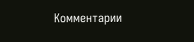Комментарии